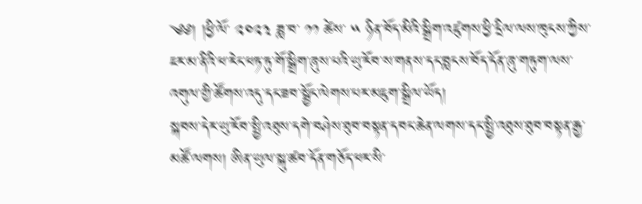༄༅། །ཕྱི་ལོ་ ༢༠༢༣ ཟླ་བ་ ༡༡ ཚེས་ ༥ ཉིན་བོད་མིའི་སྒྲིག་འཛུགས་ཕྱི་དྲིལ་ལས་ཁུངས་ཀྱིས་ཇར་མ་ནིའི་ཕ་རེང་ཕཏ་ཏུ་གོ་སྒྲིག་ཞུས་པའི་ཡུ་རོབ་ས་གནས་དང་བླངས་བོད་དོན་ཞུ་གཏུག་ལས་འགུལ་གྱི་ཚོགས་འདུ་དང་ཟབ་སྦྱོང་ལེགས་པར་མཇུག་སྒྲིལ་ཡོད།
སྐབས་དེར་ཡུ་རོབ་སྤྱི་འཐུས་དགེ་བཤེས་ཐུབ་བསྟན་དབང་ཆེན་ལགས་དང་སྤྱི་འཐུས་ཐུབ་བསྟན་རྒྱ་མཚོ་ལགས། ཨིན་ཡུལ་སྐུ་ཚབ་དོན་གཅོད་ཕར་སི་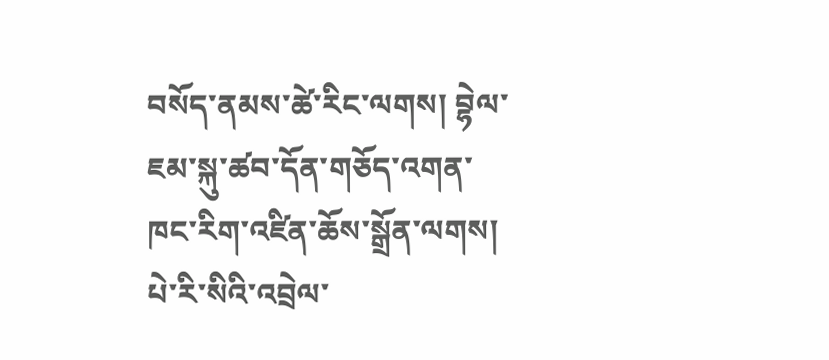བསོད་ནམས་ཚེ་རིང་ལགས། བྷེལ་ཇམ་སྐུ་ཚབ་དོན་གཅོད་འགན་ཁང་རིག་འཛིན་ཆོས་སྒྲོན་ལགས། པེ་རི་སིའི་འབྲེལ་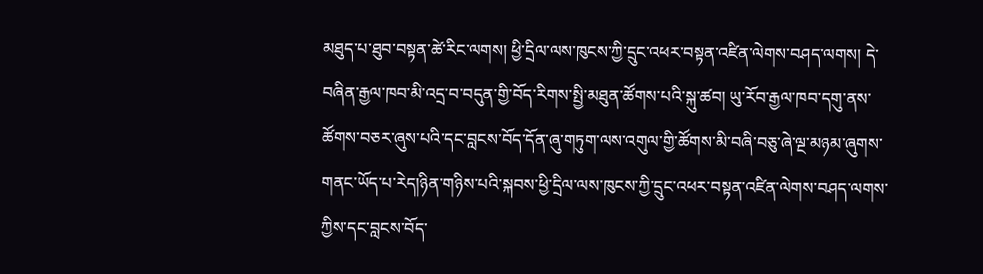མཐུད་པ་ཐུབ་བསྟན་ཚེ་རིང་ལགས། ཕྱི་དྲིལ་ལས་ཁུངས་ཀྱི་དྲུང་འཕར་བསྟན་འཛིན་ལེགས་བཤད་ལགས། དེ་བཞིན་རྒྱལ་ཁབ་མི་འདྲ་བ་བདུན་གྱི་བོད་རིགས་སྤྱི་མཐུན་ཚོགས་པའི་སྐུ་ཚབ། ཡུ་རོབ་རྒྱལ་ཁབ་དགུ་ནས་ཚོགས་བཅར་ཞུས་པའི་དང་བླངས་བོད་དོན་ཞུ་གཏུག་ལས་འགུལ་གྱི་ཚོགས་མི་བཞི་བཅུ་ཞེ་ལྔ་མཉམ་ཞུགས་གནང་ཡོད་པ་རེད།ཉིན་གཉིས་པའི་སྐབས་ཕྱི་དྲིལ་ལས་ཁུངས་ཀྱི་དྲུང་འཕར་བསྟན་འཛིན་ལེགས་བཤད་ལགས་ཀྱིས་དང་བླངས་བོད་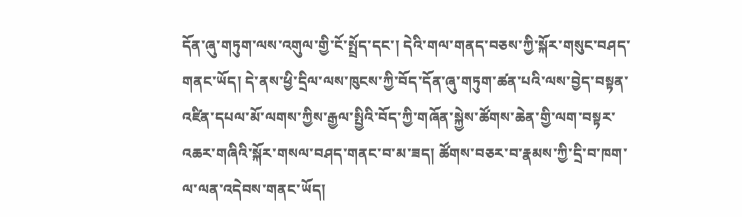དོན་ཞུ་གཏུག་ལས་འགུལ་གྱི་ངོ་སྤྲོད་དང་། དེའི་གལ་གནད་བཅས་ཀྱི་སྐོར་གསུང་བཤད་གནང་ཡོད། དེ་ནས་ཕྱི་དྲིལ་ལས་ཁུངས་ཀྱི་བོད་དོན་ཞུ་གཏུག་ཚན་པའི་ལས་བྱེད་བསྟན་འཛིན་དཔལ་མོ་ལགས་ཀྱིས་རྒྱལ་སྤྱིའི་བོད་ཀྱི་གཞོན་སྐྱེས་ཚོགས་ཆེན་གྱི་ལག་བསྟར་འཆར་གཞིའི་སྐོར་གསལ་བཤད་གནང་བ་མ་ཟད། ཚོགས་བཅར་བ་རྣམས་ཀྱི་དྲི་བ་ཁག་ལ་ལན་འདེབས་གནང་ཡོད།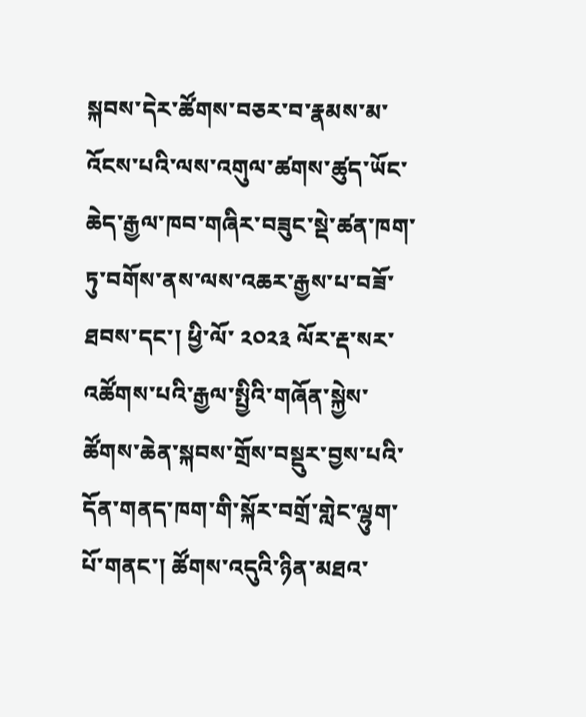སྐབས་དེར་ཚོགས་བཅར་བ་རྣམས་མ་འོངས་པའི་ལས་འགུལ་ཚགས་ཚུད་ཡོང་ཆེད་རྒྱལ་ཁབ་གཞིར་བཟུང་སྡེ་ཚན་ཁག་ཏུ་བགོས་ནས་ལས་འཆར་རྒྱས་པ་བཟོ་ཐབས་དང་། ཕྱི་ལོ་ ༢༠༢༣ ལོར་རྡ་སར་འཚོགས་པའི་རྒྱལ་སྤྱིའི་གཞོན་སྐྱེས་ཚོགས་ཆེན་སྐབས་གྲོས་བསྡུར་བྱས་པའི་དོན་གནད་ཁག་གི་སྐོར་བགྲོ་གླེང་ལྷུག་པོ་གནང་། ཚོགས་འདུའི་ཉིན་མཐའ་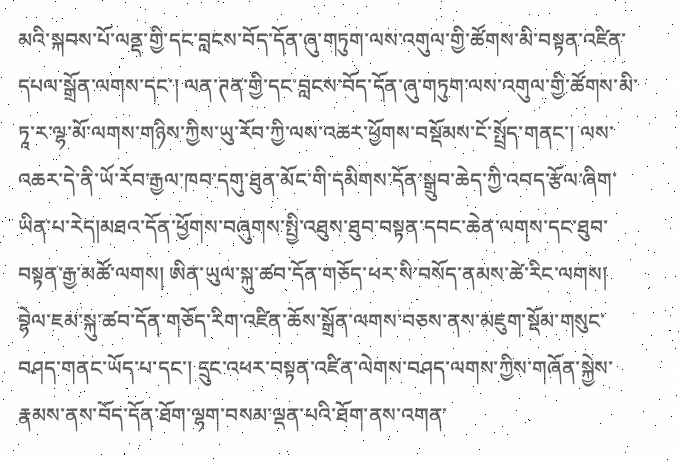མའི་སྐབས་པོ་ལནྡ་གྱི་དང་བླངས་བོད་དོན་ཞུ་གཏུག་ལས་འགུལ་གྱི་ཚོགས་མི་བསྟན་འཛིན་དཔལ་སྒྲོན་ལགས་དང་། ལན་ཊན་གྱི་དང་བླངས་བོད་དོན་ཞུ་གཏུག་ལས་འགུལ་གྱི་ཚོགས་མི་ཏཱ་ར་ལྷ་མོ་ལགས་གཉིས་ཀྱིས་ཡུ་རོབ་ཀྱི་ལས་འཆར་ཕྱོགས་བསྡོམས་ངོ་སྤྲོད་གནང་། ལས་འཆར་དེ་ནི་ཡོ་རོབ་རྒྱལ་ཁབ་དགུ་ཐུན་མོང་གི་དམིགས་དོན་སྒྲུབ་ཆེད་ཀྱི་འབད་རྩོལ་ཞིག་ཡིན་པ་རེད།མཐའ་དོན་ཕྱོགས་བཞུགས་སྤྱི་འཐུས་ཐུབ་བསྟན་དབང་ཆེན་ལགས་དང་ཐུབ་བསྟན་རྒྱ་མཚོ་ལགས། ཨིན་ཡུལ་སྐུ་ཚབ་དོན་གཅོད་ཕར་སི་བསོད་ནམས་ཚེ་རིང་ལགས། བྷེལ་ཇམ་སྐུ་ཚབ་དོན་གཅོད་རིག་འཛིན་ཆོས་སྒྲོན་ལགས་བཅས་ནས་མཇུག་སྡོམ་གསུང་བཤད་གནང་ཡོད་པ་དང་། དྲུང་འཕར་བསྟན་འཛིན་ལེགས་བཤད་ལགས་ཀྱིས་གཞོན་སྐྱེས་རྣམས་ནས་བོད་དོན་ཐོག་ལྷག་བསམ་ལྡན་པའི་ཐོག་ནས་འགན་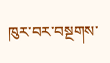ཁུར་བར་བསྔགས་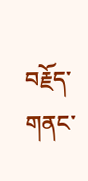བརྗོད་གནང་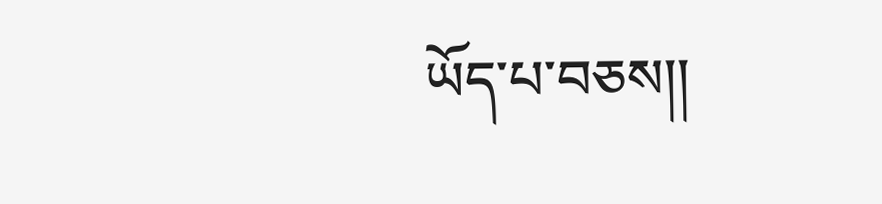ཡོད་པ་བཅས།།